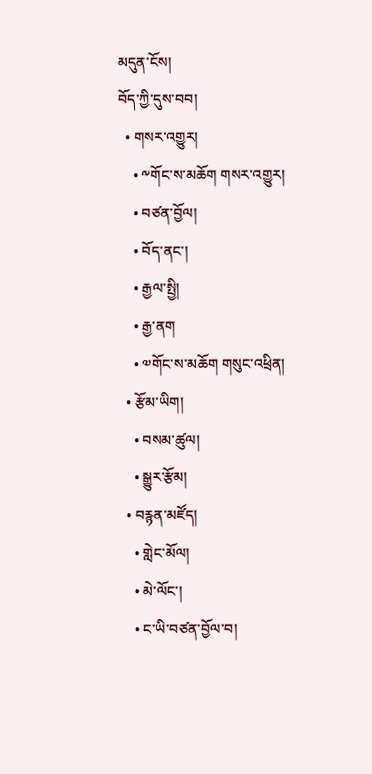མདུན་ངོས།
བོད་ཀྱི་དུས་བབ།
  • གསར་འགྱུར།
    • ༸གོང་ས་མཆོག གསར་འགྱུར།
    • བཙན་བྱོལ།
    • བོད་ནང་།
    • རྒྱལ་སྤྱི།
    • རྒྱ་ནག
    • ༧གོང་ས་མཆོག གསུང་འཕྲིན།
  • རྩོམ་ཡིག།
    • བསམ་ཚུལ།
    • སྒྱུར་རྩོམ།
  • བརྙན་མཛོད།
    • གླེང་མོལ།
    • མེ་ལོང་།
    • ང་ཡི་བཙན་བྱོལ་བ།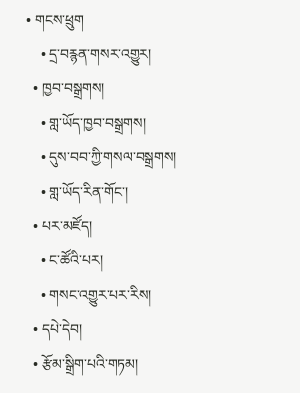• གངས་ཕྲུག
    • དྲ་བརྙན་གསར་འགྱུར།
  • ཁྱབ་བསྒྲགས།
    • གླ་ཡོད་ཁྱབ་བསྒྲགས།
    • དུས་བབ་ཀྱི་གསལ་བསྒྲགས།
    • གླ་ཡོད་རིན་གོང་།
  • པར་མཛོད།
    • ང་ཚོའི་པར།
    • གསང་འགྱུར་པར་རིས།
  • དཔེ་དེབ།
  • རྩོམ་སྒྲིག་པའི་གཏམ།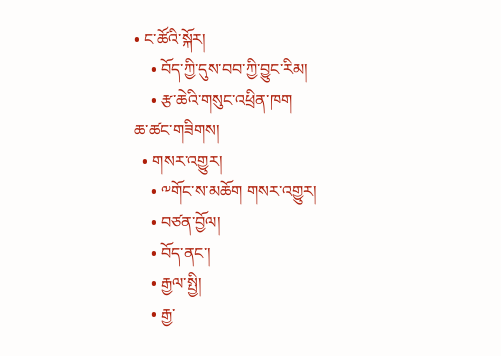• ང་ཚོའི་སྐོར།
    • བོད་ཀྱི་དུས་བབ་ཀྱི་བྱུང་རིམ།
    • རྩ་ཆེའི་གསུང་འཕྲིན་ཁག
ཆ་ཚང་གཟིགས།
  • གསར་འགྱུར།
    • ༸གོང་ས་མཆོག གསར་འགྱུར།
    • བཙན་བྱོལ།
    • བོད་ནང་།
    • རྒྱལ་སྤྱི།
    • རྒྱ་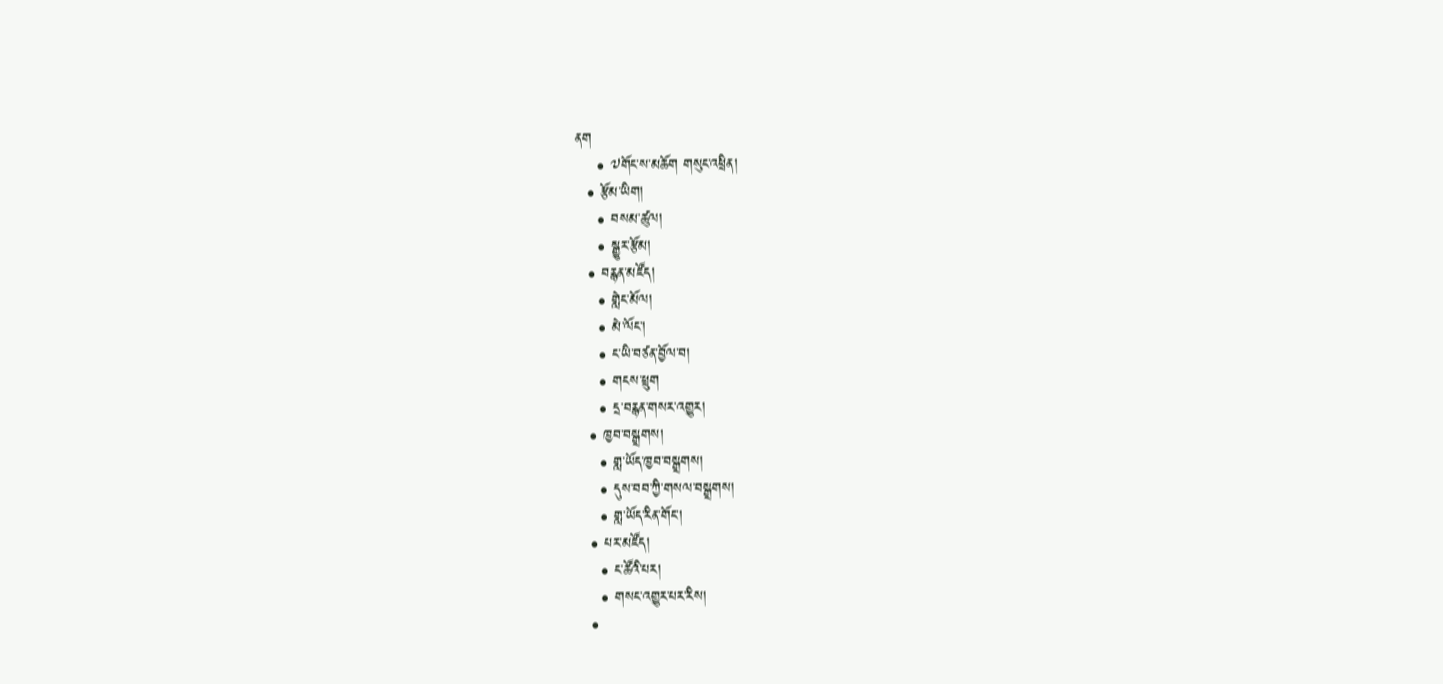ནག
    • ༧གོང་ས་མཆོག གསུང་འཕྲིན།
  • རྩོམ་ཡིག།
    • བསམ་ཚུལ།
    • སྒྱུར་རྩོམ།
  • བརྙན་མཛོད།
    • གླེང་མོལ།
    • མེ་ལོང་།
    • ང་ཡི་བཙན་བྱོལ་བ།
    • གངས་ཕྲུག
    • དྲ་བརྙན་གསར་འགྱུར།
  • ཁྱབ་བསྒྲགས།
    • གླ་ཡོད་ཁྱབ་བསྒྲགས།
    • དུས་བབ་ཀྱི་གསལ་བསྒྲགས།
    • གླ་ཡོད་རིན་གོང་།
  • པར་མཛོད།
    • ང་ཚོའི་པར།
    • གསང་འགྱུར་པར་རིས།
  •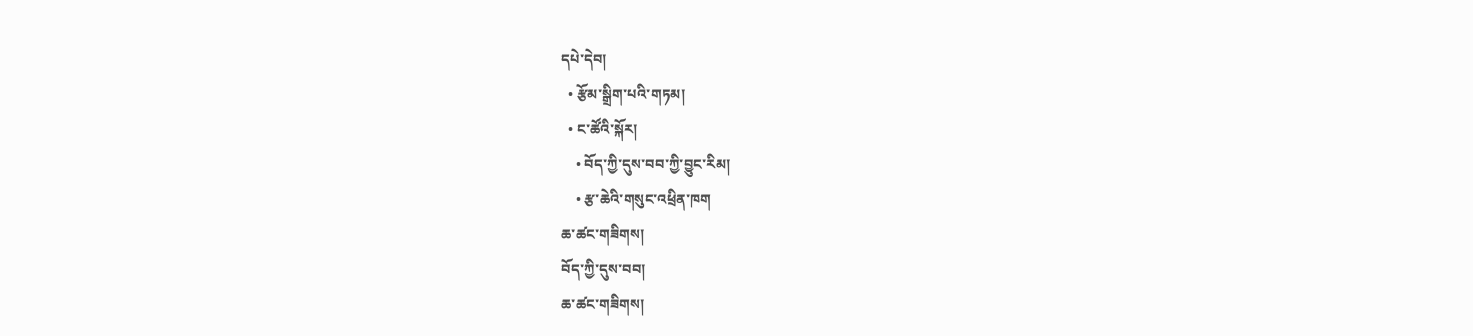དཔེ་དེབ།
  • རྩོམ་སྒྲིག་པའི་གཏམ།
  • ང་ཚོའི་སྐོར།
    • བོད་ཀྱི་དུས་བབ་ཀྱི་བྱུང་རིམ།
    • རྩ་ཆེའི་གསུང་འཕྲིན་ཁག
ཆ་ཚང་གཟིགས།
བོད་ཀྱི་དུས་བབ།
ཆ་ཚང་གཟིགས།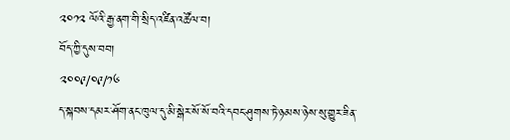༢༠༡༢ ལོའི་རྒྱ་ནག་གི་སྲིད་འཛིན་འཚོལ་བ།
བོད་ཀྱི་དུས་བབ།
༢༠༠༩/༠༩/༡༦
ད་སྐབས་དམར་ཤོག་ནང་ཁུལ་དུ་མི་སྒེར་སོ་སོ་བའི་དབང་ཤུགས་ཏེ་ཉམས་ཉེས་སུ་གྱུར་ཟིན་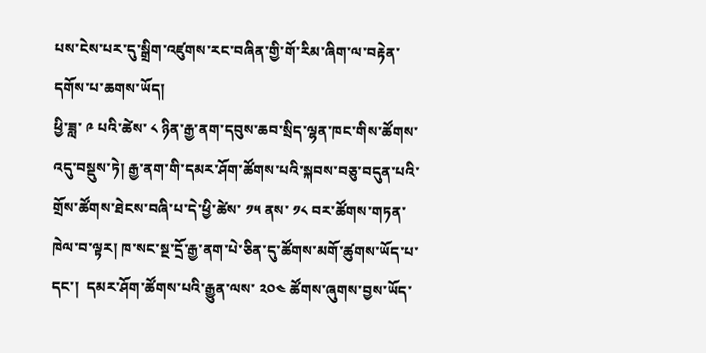པས་ངེས་པར་དུ་སྒྲིག་འཛུགས་རང་བཞིན་གྱི་གོ་རིམ་ཞིག་ལ་བརྟེན་དགོས་པ་ཆགས་ཡོད།
ཕྱི་ཟླ་ ༩ པའི་ཚེས་ ༨ ཉིན་རྒྱ་ནག་དབུས་ཆབ་སྲིད་ལྷན་ཁང་གིས་ཚོགས་འདུ་བསྡུས་ཏེ། རྒྱ་ནག་གི་དམར་ཤོག་ཚོགས་པའི་སྐབས་བཅུ་བདུན་པའི་གྲོས་ཚོགས་ཐེངས་བཞི་པ་དེ་ཕྱི་ཚེས་ ༡༥ ནས་ ༡༨ བར་ཚོགས་གཏན་ཁེལ་བ་ལྟར། ཁ་སང་སྔ་དྲོ་རྒྱ་ནག་པེ་ཅིན་དུ་ཚོགས་མགོ་ཚུགས་ཡོད་པ་དང་།  དམར་ཤོག་ཚོགས་པའི་རྒྱུན་ལས་ ༢༠༤ ཚོགས་ཞུགས་བྱས་ཡོད་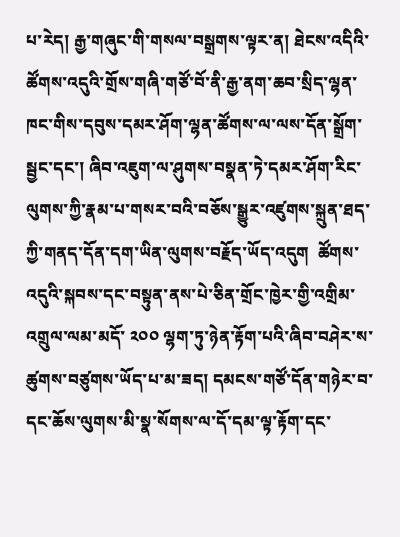པ་རེད། རྒྱ་གཞུང་གི་གསལ་བསྒྲགས་ལྟར་ན། ཐེངས་འདིའི་ཚོགས་འདུའི་གྲོས་གཞི་གཙོ་བོ་ནི་རྒྱ་ནག་ཆབ་སྲིད་ལྷན་ཁང་གིས་དབུས་དམར་ཤོག་ལྷན་ཚོགས་ལ་ལས་དོན་སྒྲོག་སྦྱང་དང་། ཞིབ་འཇུག་ལ་ཤུགས་བསྣན་ཏེ་དམར་ཤོག་རིང་ལུགས་ཀྱི་རྣམ་པ་གསར་བའི་བཅོས་སྒྱུར་འཛུགས་སྐྲུན་ཐད་ཀྱི་གནད་དོན་དག་ཡིན་ལུགས་བརྗོད་ཡོད་འདུག  ཚོགས་འདུའི་སྐབས་དང་བསྟུན་ནས་པེ་ཅིན་གྲོང་ཁྱེར་གྱི་འགྲིམ་འགྲུལ་ལམ་མདོ་ ༢༠༠ ལྷག་ཏུ་ཉེན་རྟོག་པའི་ཞིབ་བཤེར་ས་ཚུགས་བཙུགས་ཡོད་པ་མ་ཟད། དམངས་གཙོ་དོན་གཉེར་བ་དང་ཆོས་ལུགས་མི་སྣ་སོགས་ལ་དོ་དམ་ལྟ་རྟོག་དང་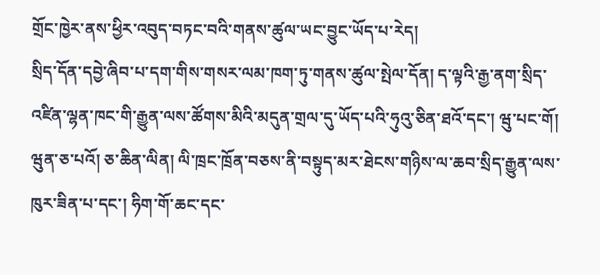གྲོང་ཁྱེར་ནས་ཕྱིར་འབུད་བཏང་བའི་གནས་ཚུལ་ཡང་བྱུང་ཡོད་པ་རེད།
སྲིད་དོན་དབྱེ་ཞིབ་པ་དག་གིས་གསར་ལམ་ཁག་ཏུ་གནས་ཚུལ་སྤེལ་དོན། ད་ལྟའི་རྒྱ་ནག་སྲིད་འཛིན་ལྷན་ཁང་གི་རྒྱུན་ལས་ཚོགས་མིའི་མདུན་གྲལ་དུ་ཡོད་པའི་ཧུའུ་ཅིན་ཐའོ་དང་། ཝུ་པང་གོ། ཝུན་ཅ་པའོ། ཅ་ཆིན་ལིན། ལི་ཁྲང་ཁྲོན་བཅས་ནི་བསྟུད་མར་ཐེངས་གཉིས་ལ་ཆབ་སྲིད་རྒྱུན་ལས་ཁུར་ཟིན་པ་དང་། ཧིག་གོ་ཆང་དང་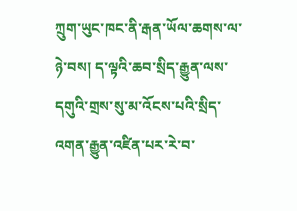ཀྲུག་ཡུང་ཁང་ནི་རྒན་ཡོལ་ཆགས་ལ་ཉེ་བས། ད་ལྟའི་ཆབ་སྲིད་རྒྱུན་ལས་དགུའི་གྲས་སུ་མ་འོངས་པའི་སྲིད་འགན་རྒྱུན་འཛིན་པར་རེ་བ་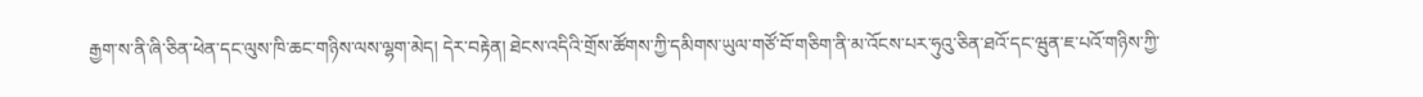རྒྱག་ས་ནི་ཞི་ཅིན་ཕེན་དང་ལུས་ཁི་ཆང་གཉིས་ལས་ལྷག་མེད། དེར་བརྟེན། ཐེངས་འདིའི་གྲོས་ཚོགས་ཀྱི་དམིགས་ཡུལ་གཙོ་བོ་གཅིག་ནི་མ་འོངས་པར་ཧུའུ་ཅིན་ཐའོ་དང་ཝུན་ཇ་པའོ་གཉིས་ཀྱི་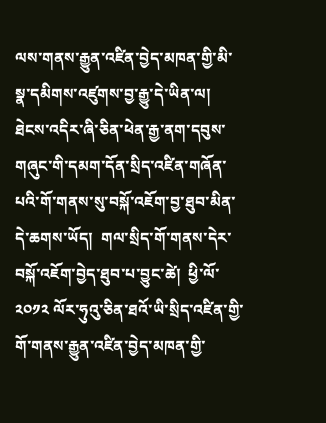ལས་གནས་རྒྱུན་འཛིན་བྱེད་མཁན་གྱི་མི་སྣ་དམིགས་འཛུགས་བྱ་རྒྱུ་དེ་ཡིན་ལ། ཐེངས་འདིར་ཞི་ཅིན་ཕེན་རྒྱ་ནག་དབུས་གཞུང་གི་དམག་དོན་སྲིད་འཛིན་གཞོན་པའི་གོ་གནས་སུ་བསྐོ་འཇོག་བྱ་ཐུབ་མིན་དེ་ཆགས་ཡོད།  གལ་སྲིད་གོ་གནས་དེར་བསྐོ་འཇོག་བྱེད་ཐུབ་པ་བྱུང་ཚེ།  ཕྱི་ལོ་ ༢༠༡༢ ལོར་ཧུའུ་ཅིན་ཐའོ་ཡི་སྲིད་འཛིན་གྱི་གོ་གནས་རྒྱུན་འཛིན་བྱེད་མཁན་གྱི་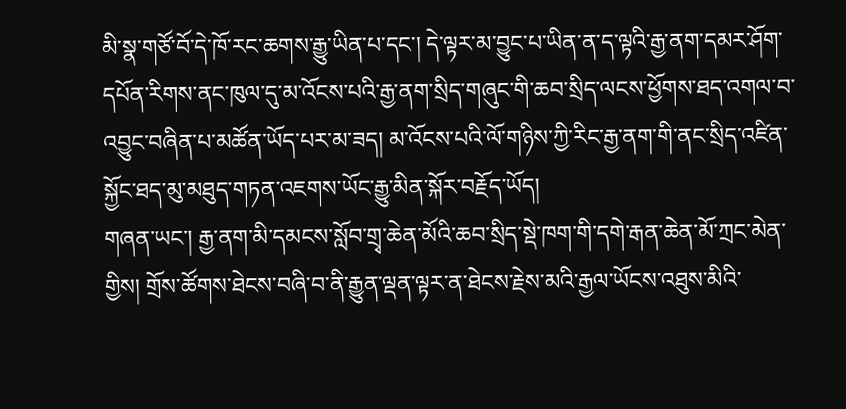མི་སྣ་གཙོ་བོ་དེ་ཁོ་རང་ཆགས་རྒྱུ་ཡིན་པ་དང་། དེ་ལྟར་མ་བྱུང་པ་ཡིན་ན་ད་ལྟའི་རྒྱ་ནག་དམར་ཤོག་དཔོན་རིགས་ནང་ཁུལ་དུ་མ་འོངས་པའི་རྒྱ་ནག་སྲིད་གཞུང་གི་ཆབ་སྲིད་ལངས་ཕྱོགས་ཐད་འགལ་བ་འབྱུང་བཞིན་པ་མཚོན་ཡོད་པར་མ་ཟད། མ་འོངས་པའི་ལོ་གཉིས་ཀྱི་རིང་རྒྱ་ནག་གི་ནང་སྲིད་འཛིན་སྐྱོང་ཐད་མུ་མཐུད་གཏན་འཇགས་ཡོང་རྒྱུ་མིན་སྐོར་བརྗོད་ཡོད།
གཞན་ཡང་། རྒྱ་ནག་མི་དམངས་སློབ་གྲྭ་ཆེན་མོའི་ཆབ་སྲིད་སྡེ་ཁག་གི་དགེ་རྒན་ཆེན་མོ་ཀྲང་མེན་གྱིས། གྲོས་ཚོགས་ཐེངས་བཞི་བ་ནི་རྒྱུན་ལྡན་ལྟར་ན་ཐེངས་རྗེས་མའི་རྒྱལ་ཡོངས་འཐུས་མིའི་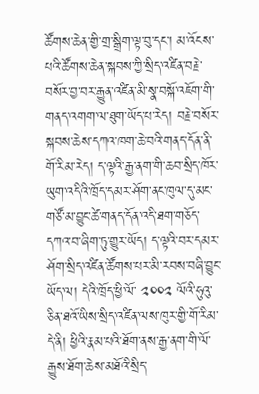ཚོགས་ཆེན་གྱི་གྲ་སྒྲིག་ལྟ་བུ་དང་། མ་འོངས་པའི་ཚོགས་ཆེན་སྐབས་ཀྱི་སྲིད་འཛིན་བརྗེ་བསོར་བྱ་བར་རྒྱུན་འཛིན་མི་སྣ་བསྐོ་འཇོག་གི་གནད་འགག་ལ་ཐུག་ཡོད་པ་རེད། བརྗེ་བསོར་སྐབས་ཆེས་དཀའ་ཁག་ཆེ་བའི་གནད་དོན་ནི་གོ་རིམ་རེད། ད་ལྟའི་རྒྱ་ནག་གི་ཆབ་སྲིད་ཁོར་ཡུག་འདིའི་ཁྲོད་དམར་ཤོག་ནང་ཁུལ་དུ་མང་གཙོ་མ་བྱུང་ཚེ་གནད་དོན་འདི་ཐག་གཅོད་དཀའ་བ་ཞིག་ཏུ་གྱུར་ཡོད། ད་ལྟའི་བར་དམར་ཤོག་སྲིད་འཛིན་ཚོགས་པར་མི་རབས་བཞི་བྱུང་ཡོད་ལ། དེའི་ཁྲོད་ཕྱི་ལོ་ ༢༠༠༢ ལོའི་ཧུའུ་ཅིན་ཐའོ་ཡིས་སྲིད་འཛིན་ལས་ཁུར་གྱི་གོ་རིམ་དེ་ནི། ཕྱིའི་རྣམ་པའི་ཐོག་ནས་རྒྱ་ནག་གི་ལོ་རྒྱུས་ཐོག་ཆེས་མཐོའི་སྲིད་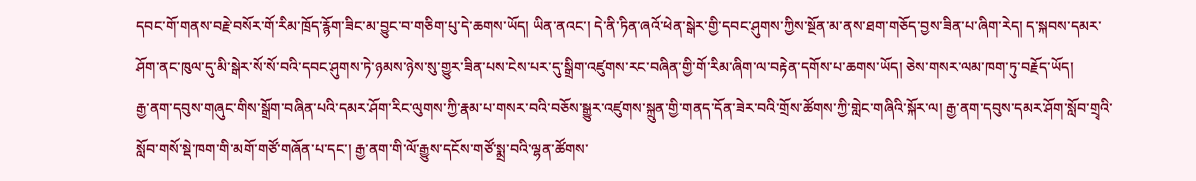དབང་གོ་གནས་བརྗེ་བསོར་གོ་རིམ་ཁྲོད་རྙོག་ཟིང་མ་བྱུང་བ་གཅིག་པུ་དེ་ཆགས་ཡོད། ཡིན་ནའང་། དེ་ནི་ཏིན་ཞའོ་ཕེན་སྒེར་གྱི་དབང་ཤུགས་ཀྱིས་སྔོན་མ་ནས་ཐག་གཅོད་བྱས་ཟིན་པ་ཞིག་རེད། ད་སྐབས་དམར་ཤོག་ནང་ཁུལ་དུ་མི་སྒེར་སོ་སོ་བའི་དབང་ཤུགས་ཏེ་ཉམས་ཉེས་སུ་གྱུར་ཟིན་པས་ངེས་པར་དུ་སྒྲིག་འཛུགས་རང་བཞིན་གྱི་གོ་རིམ་ཞིག་ལ་བརྟེན་དགོས་པ་ཆགས་ཡོད། ཅེས་གསར་ལམ་ཁག་ཏུ་བརྗོད་ཡོད།
རྒྱ་ནག་དབུས་གཞུང་གིས་སྒྲོག་བཞིན་པའི་དམར་ཤོག་རིང་ལུགས་ཀྱི་རྣམ་པ་གསར་བའི་བཅོས་སྒྱུར་འཛུགས་སྐྲུན་གྱི་གནད་དོན་ཟེར་བའི་གྲོས་ཚོགས་ཀྱི་གླེང་གཞིའི་སྐོར་ལ། རྒྱ་ནག་དབུས་དམར་ཤོག་སློབ་གྲྭའི་སློབ་གསོ་སྡེ་ཁག་གི་མགོ་གཙོ་གཞོན་པ་དང་། རྒྱ་ནག་གི་ལོ་རྒྱུས་དངོས་གཙོ་སྨྲ་བའི་ལྷན་ཚོགས་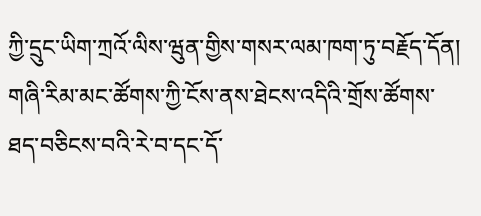ཀྱི་དྲུང་ཡིག་ཀྲའོ་ལིས་ཝུན་གྱིས་གསར་ལམ་ཁག་ཏུ་བརྗོད་དོན། གཞི་རིམ་མང་ཚོགས་ཀྱི་ངོས་ནས་ཐེངས་འདིའི་གྲོས་ཚོགས་ཐད་བཅིངས་བའི་རེ་བ་དང་དོ་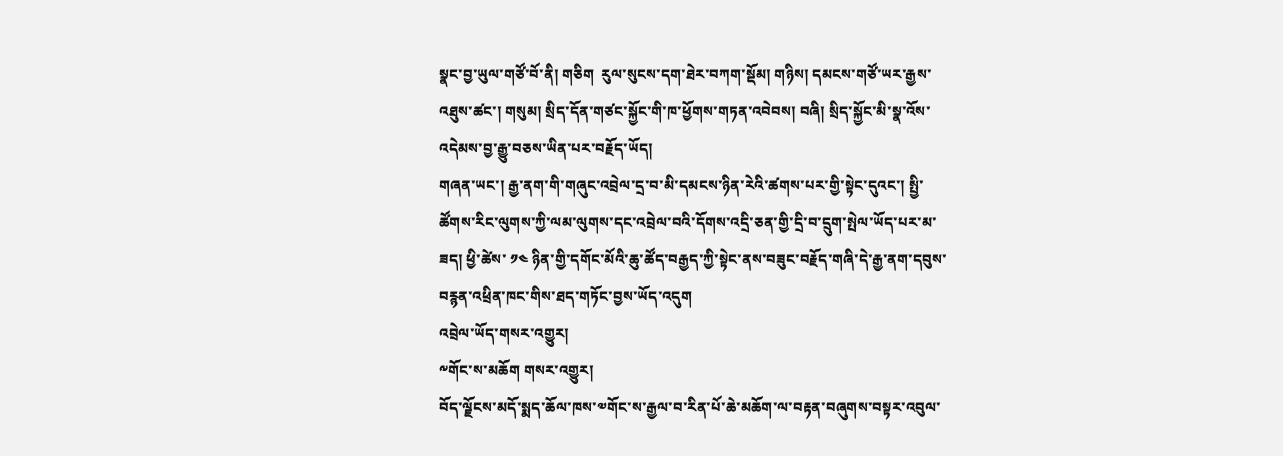སྣང་བྱ་ཡུལ་གཙོ་བོ་ནི། གཅིག  རུལ་སུངས་དག་ཐེར་བཀག་སྡོམ། གཉིས། དམངས་གཙོ་ཡར་རྒྱས་འཐུས་ཚང་། གསུམ། སྲིད་དོན་གཙང་སྐྱོང་གི་ཁ་ཕྱོགས་གཏན་འབེབས། བཞི། སྲིད་སྐྱོང་མི་སྣ་འོས་འདེམས་བྱ་རྒྱུ་བཅས་ཡིན་པར་བརྗོད་ཡོད།
གཞན་ཡང་། རྒྱ་ནག་གི་གཞུང་འབྲེལ་དྲ་བ་མི་དམངས་ཉིན་རེའི་ཚགས་པར་གྱི་སྟེང་དུའང་། སྤྱི་ཚོགས་རིང་ལུགས་ཀྱི་ལམ་ལུགས་དང་འབྲེལ་བའི་དོགས་འདྲི་ཅན་གྱི་དྲི་བ་དྲུག་སྤེལ་ཡོད་པར་མ་ཟད། ཕྱི་ཚེས་ ༡༤ ཉིན་གྱི་དགོང་མོའི་ཆུ་ཚོད་བརྒྱད་ཀྱི་སྟེང་ནས་བཟུང་བརྗོད་གཞི་དེ་རྒྱ་ནག་དབུས་བརྙན་འཕྲིན་ཁང་གིས་ཐད་གཏོང་བྱས་ཡོད་འདུག
འབྲེལ་ཡོད་གསར་འགྱུར།
༸གོང་ས་མཆོག གསར་འགྱུར།
བོད་ལྗོངས་མདོ་སྨད་ཆོལ་ཁས་༧གོང་ས་རྒྱལ་བ་རིན་པོ་ཆེ་མཆོག་ལ་བརྟན་བཞུགས་བསྟར་འབུལ་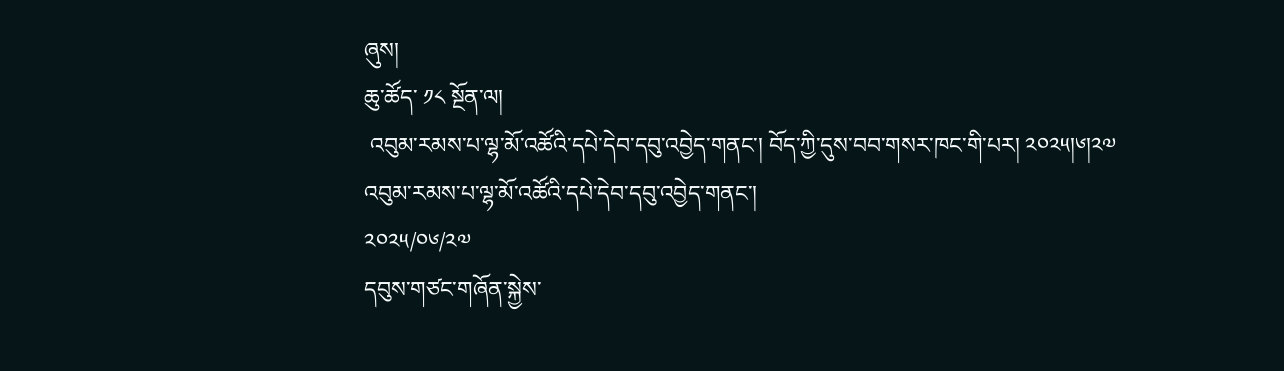ཞུས།
ཆུ་ཚོད་ ༡༨ སྔོན་ལ།
 འབུམ་རམས་པ་ལྷ་མོ་འཚོའི་དཔེ་དེབ་དབུ་འབྱེད་གནང་། བོད་ཀྱི་དུས་བབ་གསར་ཁང་གི་པར། ༢༠༢༥།༦།༢༧
འབུམ་རམས་པ་ལྷ་མོ་འཚོའི་དཔེ་དེབ་དབུ་འབྱེད་གནང་།
༢༠༢༥/༠༦/༢༧
དབུས་གཙང་གཞོན་སྐྱེས་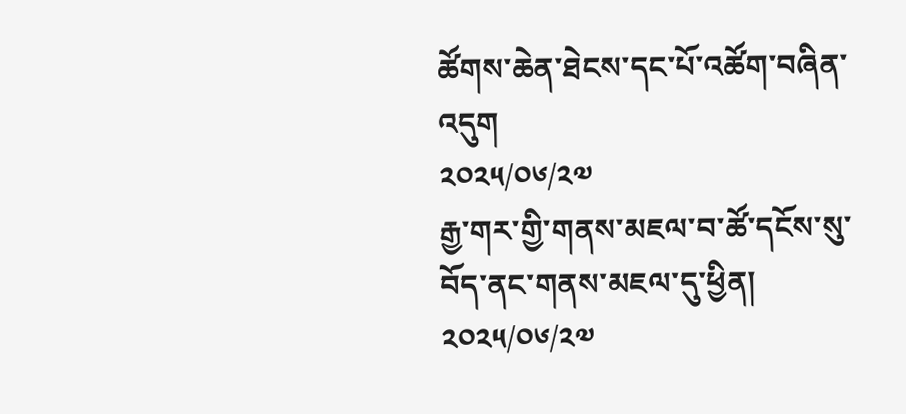ཚོགས་ཆེན་ཐེངས་དང་པོ་འཚོག་བཞིན་འདུག
༢༠༢༥/༠༦/༢༧
རྒྱ་གར་གྱི་གནས་མཇལ་བ་ཚོ་དངོས་སུ་བོད་ནང་གནས་མཇལ་དུ་ཕྱིན།
༢༠༢༥/༠༦/༢༧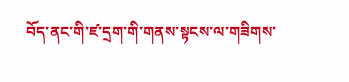བོད་ནང་གི་ཛ་དྲག་གི་གནས་སྟངས་ལ་གཟིགས་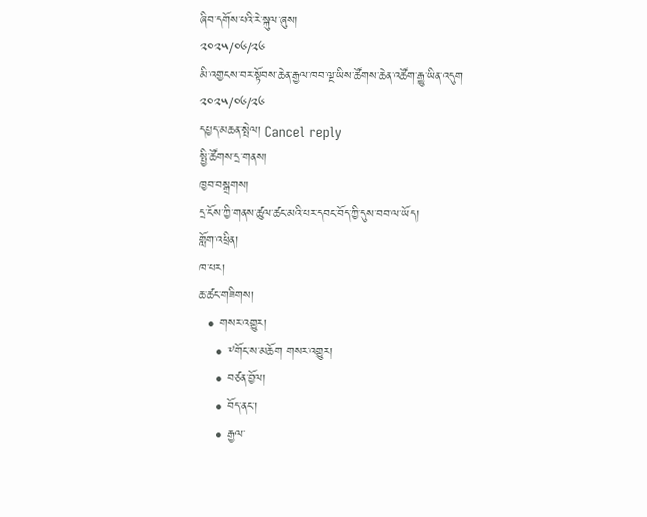ཞིབ་དགོས་པའི་རེ་སྐུལ་ཞུས།
༢༠༢༥/༠༦/༢༦
མི་འགྱངས་བར་སྟོབས་ཆེན་རྒྱལ་ཁབ་ལྔ་ཡིས་ཚོགས་ཆེན་འཚོག་རྒྱུ་ཡིན་འདུག
༢༠༢༥/༠༦/༢༦
དཔྱད་མཆན་སྤེལ། Cancel reply
སྤྱི་ཚོགས་དྲ་གནས།
ཁྱབ་བསྒྲགས།
དྲ་ངོས་ཀྱི་གནས་ཚུལ་ཚང་མའི་པར་དབང་བོད་ཀྱི་དུས་བབ་ལ་ཡོད།
གློག་འཕྲིན།
ཁ་པར།
ཆ་ཚང་གཟིགས།
  • གསར་འགྱུར།
    • ༸གོང་ས་མཆོག གསར་འགྱུར།
    • བཙན་བྱོལ།
    • བོད་ནང་།
    • རྒྱལ་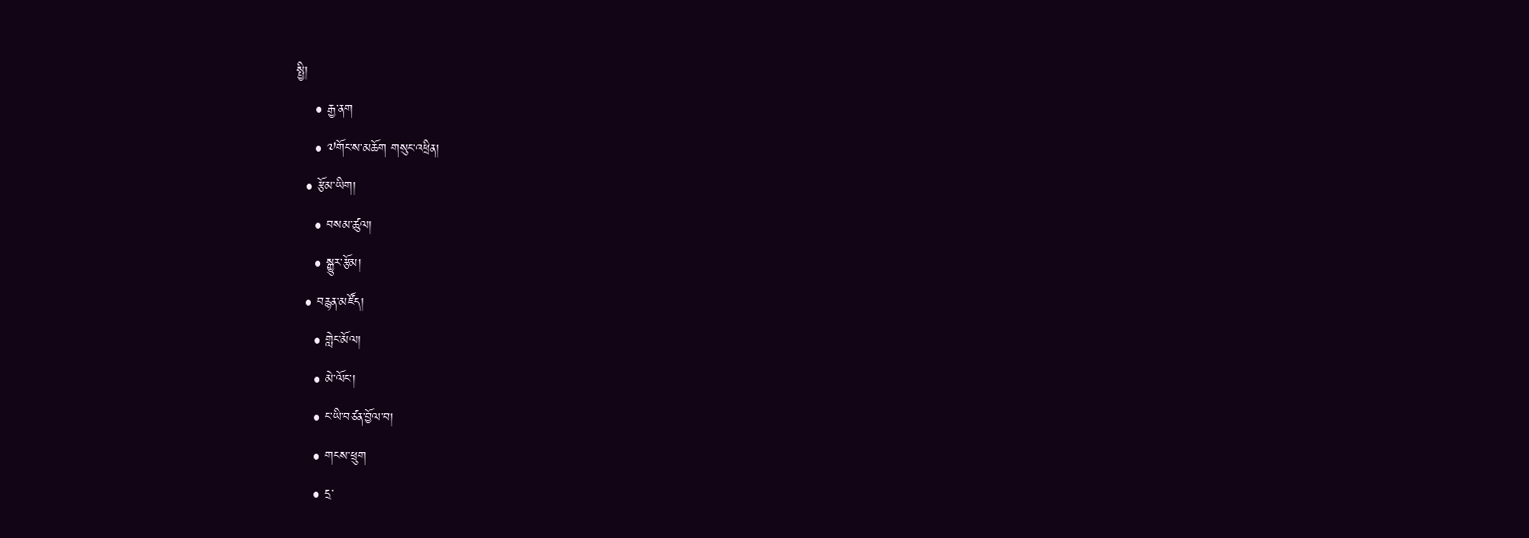སྤྱི།
    • རྒྱ་ནག
    • ༧གོང་ས་མཆོག གསུང་འཕྲིན།
  • རྩོམ་ཡིག།
    • བསམ་ཚུལ།
    • སྒྱུར་རྩོམ།
  • བརྙན་མཛོད།
    • གླེང་མོལ།
    • མེ་ལོང་།
    • ང་ཡི་བཙན་བྱོལ་བ།
    • གངས་ཕྲུག
    • དྲ་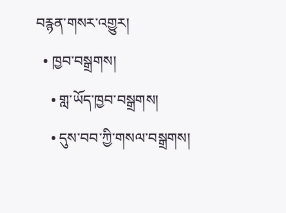བརྙན་གསར་འགྱུར།
  • ཁྱབ་བསྒྲགས།
    • གླ་ཡོད་ཁྱབ་བསྒྲགས།
    • དུས་བབ་ཀྱི་གསལ་བསྒྲགས།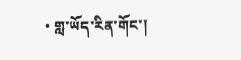• གླ་ཡོད་རིན་གོང་།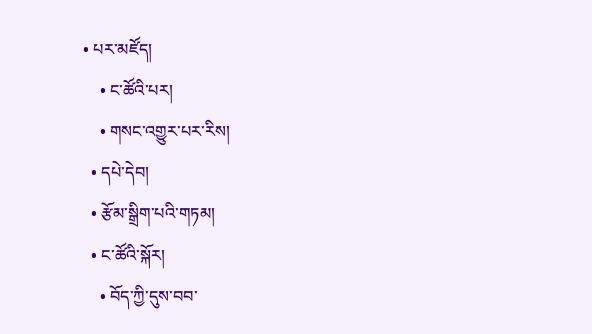• པར་མཛོད།
    • ང་ཚོའི་པར།
    • གསང་འགྱུར་པར་རིས།
  • དཔེ་དེབ།
  • རྩོམ་སྒྲིག་པའི་གཏམ།
  • ང་ཚོའི་སྐོར།
    • བོད་ཀྱི་དུས་བབ་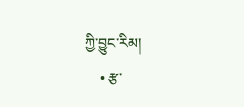ཀྱི་བྱུང་རིམ།
    • རྩ་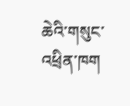ཆེའི་གསུང་འཕྲིན་ཁག